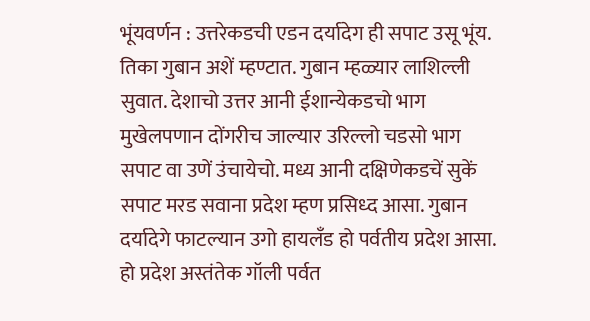भूंयवर्णन : उत्तरेकडची एडन दर्यादेग ही सपाट उसू भूंय. तिका गुबान अशें म्हण्टात. गुबान म्हळ्यार लाशिल्ली सुवात. देशाचो उत्तर आनी ईशान्येकडचो भाग मुखेलपणान दोंगरीच जाल्यार उरिल्लो चडसो भाग सपाट वा उणें उंचायेचो. मध्य आनी दक्षिणेकडचें सुकें सपाट मरड सवाना प्रदेश म्हण प्रसिध्द आसा. गुबान दर्यादेगे फाटल्यान उगो हायलँड हो पर्वतीय प्रदेश आसा. हो प्रदेश अस्तंतेक गॉली पर्वत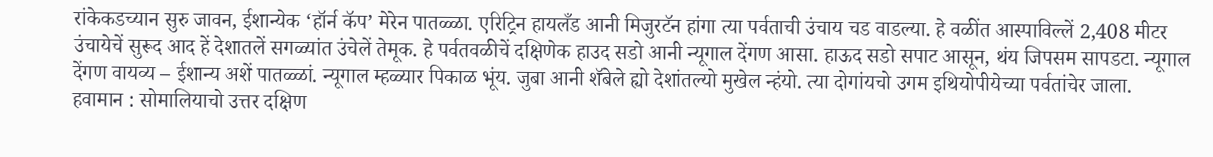रांकेकडच्यान सुरु जावन, ईशान्येक ‘हॉर्न कॅप’ मेरेन पातळ्ळा. एरिट्रिन हायलँड आनी मिजुरटॅन हांगा त्या पर्वताची उंचाय चड वाडल्या. हे वळींत आस्पाविल्लें 2,408 मीटर उंचायेचें सुरूद आद हें देशातलें सगळ्यांत उंचेलें तेमूक. हे पर्वतवळीचें दक्षिणेक हाउद सडो आनी न्यूगाल देंगण आसा. हाऊद सडो सपाट आसून, थंय जिपसम सापडटा. न्यूगाल देंगण वायव्य – ईशान्य अशें पातळ्ळां. न्यूगाल म्हळ्यार पिकाळ भूंय. जुबा आनी शॅबेले ह्यो देशांतल्यो मुखेल न्हंयो. त्या दोगांयचो उगम इथियोपीयेच्या पर्वतांचेर जाला.
हवामान : सोमालियाचो उत्तर दक्षिण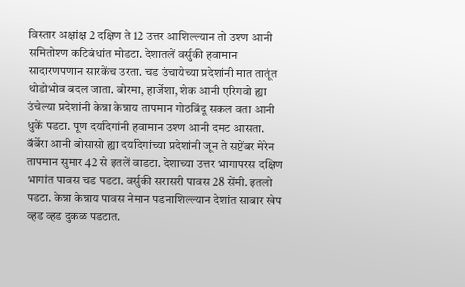विस्तार अक्षांक्ष 2 दक्षिण ते 12 उत्तर आशिल्ल्यान तो उश्ण आनी समितोश्ण कटिबंधांत मोडटा. देशातलें वर्सुकी हवामान सादारणपणान सारकेंच उरता. चड उंचायेच्या प्रदेशांनी मात तातूंत थोडोभोव बदल जाता. बोरमा, हार्जेशा, शेक आनी एरिगवो ह्या उंचेल्या प्रदेशांनी केन्ना केन्नाय तापमान गोठबिंदू सकल वता आनी धुकें पडटा. पूण दर्यादेगांनी हवामान उश्ण आनी दमट आसता. बॅर्बेरा आनी बोसासो ह्या दर्यादेगांच्या प्रदेशांनी जून ते सप्टेंबर मेरेन तापमान सुमार 42 से इतलें वाडटा. देशाच्या उत्तर भागापरस दक्षिण भागांत पावस चड पडटा. वर्सुकी सरासरी पावस 28 सेंमी. इतलो पडटा. केन्ना केन्नाय पावस नेमान पडनाशिल्ल्यान देशांत साबार खेप व्हड व्हड दुकळ पडटात.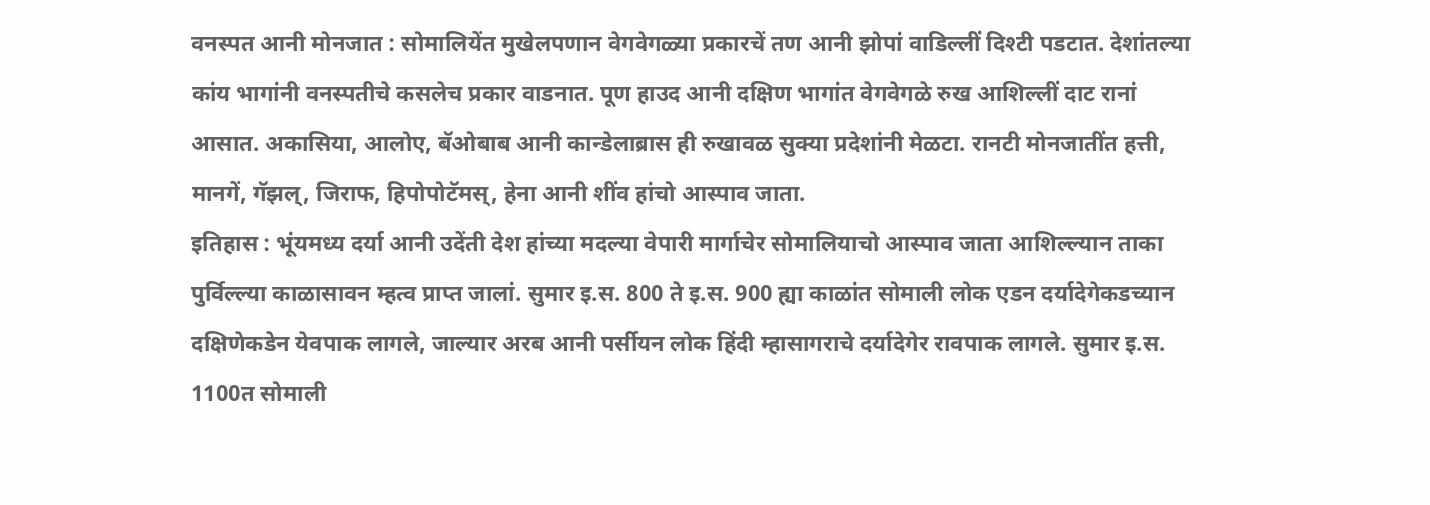वनस्पत आनी मोनजात : सोमालियेंत मुखेलपणान वेगवेगळ्या प्रकारचें तण आनी झोपां वाडिल्लीं दिश्टी पडटात. देशांतल्या कांय भागांनी वनस्पतीचे कसलेच प्रकार वाडनात. पूण हाउद आनी दक्षिण भागांत वेगवेगळे रुख आशिल्लीं दाट रानां आसात. अकासिया, आलोए, बॅओबाब आनी कान्डेलाब्रास ही रुखावळ सुक्या प्रदेशांनी मेळटा. रानटी मोनजातींत हत्ती, मानगें, गॅझल्, जिराफ, हिपोपोटॅमस्, हेना आनी शींव हांचो आस्पाव जाता.
इतिहास : भूंयमध्य दर्या आनी उदेंती देश हांच्या मदल्या वेपारी मार्गाचेर सोमालियाचो आस्पाव जाता आशिल्ल्यान ताका पुर्विल्ल्या काळासावन म्हत्व प्राप्त जालां. सुमार इ.स. 800 ते इ.स. 900 ह्या काळांत सोमाली लोक एडन दर्यादेगेकडच्यान दक्षिणेकडेन येवपाक लागले, जाल्यार अरब आनी पर्सीयन लोक हिंदी म्हासागराचे दर्यादेगेर रावपाक लागले. सुमार इ.स. 1100त सोमाली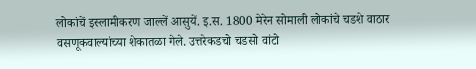लोकांचें इस्लामीकरण जाल्लें आसुयें. इ.स. 1800 मेरेन सोमाली लोकांचे चडशे वाठार वसणूकवाल्यांच्या शेकातळा गेले. उत्तरेकडचो चडसो वांटो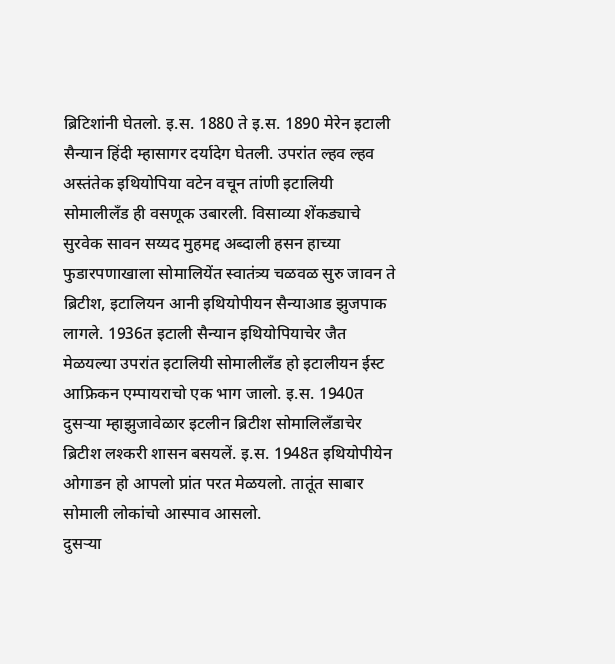ब्रिटिशांनी घेतलो. इ.स. 1880 ते इ.स. 1890 मेरेन इटाली सैन्यान हिंदी म्हासागर दर्यादेग घेतली. उपरांत ल्हव ल्हव अस्तंतेक इथियोपिया वटेन वचून तांणी इटालियी सोमालीलँड ही वसणूक उबारली. विसाव्या शेंकड्याचे सुरवेक सावन सय्यद मुहमद्द अब्दाली हसन हाच्या फुडारपणाखाला सोमालियेंत स्वातंत्र्य चळवळ सुरु जावन ते ब्रिटीश, इटालियन आनी इथियोपीयन सैन्याआड झुजपाक लागले. 1936त इटाली सैन्यान इथियोपियाचेर जैत मेळयल्या उपरांत इटालियी सोमालीलँड हो इटालीयन ईस्ट आफ्रिकन एम्पायराचो एक भाग जालो. इ.स. 1940त दुसऱ्या म्हाझुजावेळार इटलीन ब्रिटीश सोमालिलँडाचेर ब्रिटीश लश्करी शासन बसयलें. इ.स. 1948त इथियोपीयेन ओगाडन हो आपलो प्रांत परत मेळयलो. तातूंत साबार सोमाली लोकांचो आस्पाव आसलो.
दुसऱ्या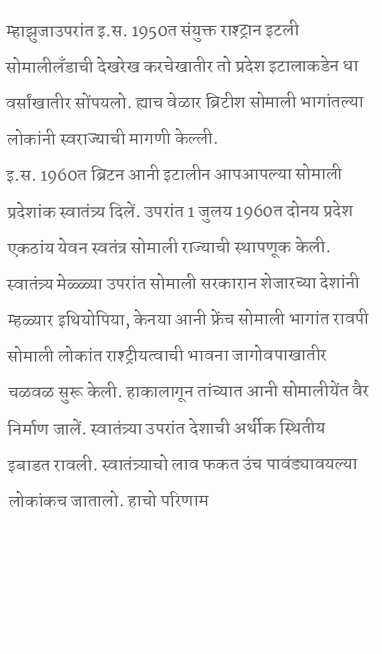म्हाझुजाउपरांत इ.स. 1950त संयुक्त राश्ट्रान इटली सोमालीलँडाची देखरेख करचेखातीर तो प्रदेश इटालाकडेन धा वर्सांखातीर सोंपयलो. ह्याच वेळार ब्रिटीश सोमाली भागांतल्या लोकांनी स्वराज्याची मागणी केल्ली.
इ.स. 1960त ब्रिटन आनी इटालीन आपआपल्या सोमाली प्रदेशांक स्वातंत्र्य दिलें. उपरांत 1 जुलय 1960त दोनय प्रदेश एकठांय येवन स्वतंत्र सोमाली राज्याची स्थापणूक केली. स्वातंत्र्य मेळ्ळ्या उपरांत सोमाली सरकारान शेजारच्या देशांनी म्हळ्यार इथियोपिया, केनया आनी फ्रेंच सोमाली भागांत रावपी सोमाली लोकांत राश्ट्रीयत्वाची भावना जागोवपाखातीर चळवळ सुरू केली. हाकालागून तांच्यात आनी सोमालीयेंत वैर निर्माण जालें. स्वातंत्र्या उपरांत देशाची अर्थीक स्थितीय इबाडत रावली. स्वातंत्र्याचो लाव फकत उंच पावंड्यावयल्या लोकांकच जातालो. हाचो परिणाम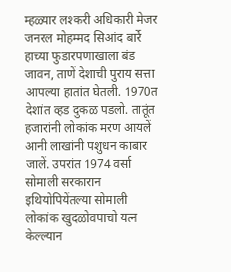म्हळ्यार लश्करी अधिकारी मेजर जनरल मोहम्मद सिआंद बार्रे हाच्या फुडारपणाखाला बंड जावन, ताणें देशाची पुराय सत्ता आपल्या हातांत घेतली. 1970त देशांत व्हड दुकळ पडलो. तातूंत हजारांनी लोकांक मरण आयलें आनी लाखांनी पशुधन काबार जालें. उपरांत 1974 वर्सा सोमाली सरकारान इथियोपियेंतल्या सोमाली लोकांक खुदळोवपाचो यत्न केल्ल्यान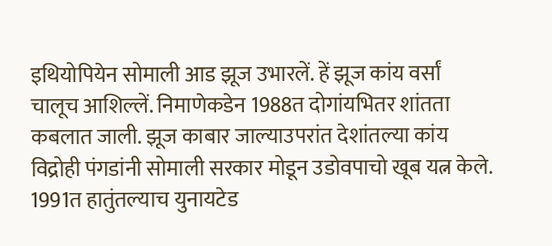इथियोपियेन सोमाली आड झूज उभारलें. हें झूज कांय वर्सां चालूच आशिल्लें. निमाणेकडेन 1988त दोगांयभितर शांतता कबलात जाली. झूज काबार जाल्याउपरांत देशांतल्या कांय विद्रोही पंगडांनी सोमाली सरकार मोडून उडोवपाचो खूब यत्न केले. 1991त हातुंतल्याच युनायटेड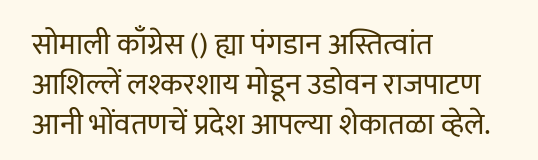सोमाली काँग्रेस () ह्या पंगडान अस्तित्वांत आशिल्लें लश्करशाय मोडून उडोवन राजपाटण आनी भोंवतणचें प्रदेश आपल्या शेकातळा व्हेले.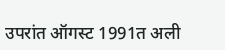उपरांत ऑगस्ट 1991त अली